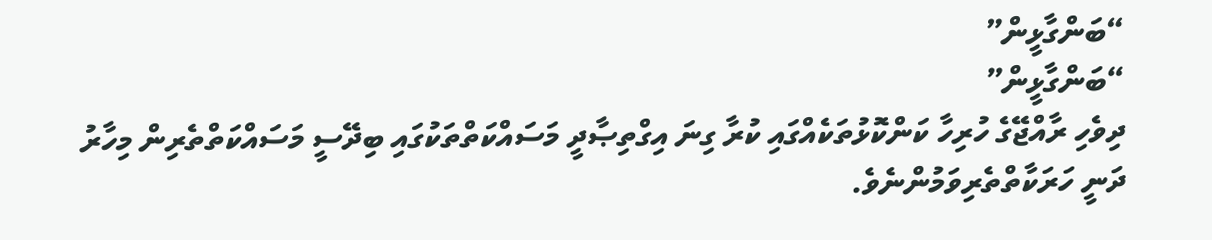“ބަންގާޅީން”
“ބަންގާޅީން”
ދިވެހި ރާއްޖޭގެ ހުރިހާ ކަންކޮޅުތަކެއްގައި ކުރާ ގިނަ އިގްތިޞާދީ މަސައްކަތްތަކުގައި ބިދޭސީ މަސައްކަތްތެރިން މިހާރު ދަނީ ހަރަކާތްތެރިވަމުންނެވެ.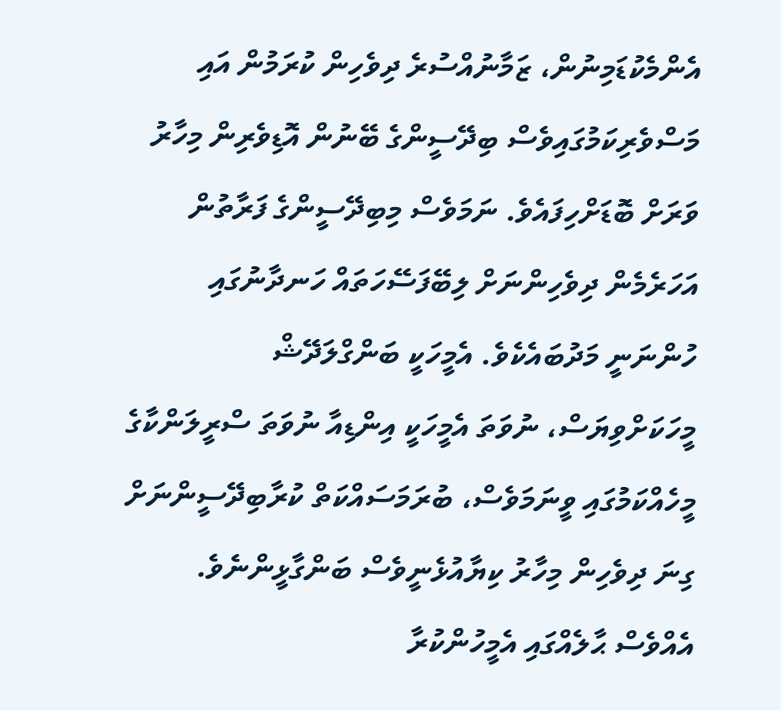އެންމެކުޑަމިނުން، ޒަމާނުއްސުރެ ދިވެހިން ކުރަމުން އައި މަސްވެރިކަމުގައިވެސް ބިދޭސީންގެ ބޭނުން އޮޑިވެރިން މިހާރު ވަރަށް ބޮޑަށްހިފައެވެ. ނަމަވެސް މިބިދޭސީންގެ ފަރާތުން އަހަރެމެން ދިވެހިންނަށް ލިބޭފަސޭހަތައް ހަނދާނުގައި ހުންނަނީ މަދުބައެކެވެ. އެމީހަކީ ބަންގްލަދޭޝް މީހަކަށްވިޔަސް، ނުވަތަ އެމީހަކީ އިންޑިއާ ނުވަތަ ސްރީލަންކާގެ މީހެއްކަމުގައި ވީނަމަވެސް، ބުރަމަސައްކަތް ކުރާބިދޭސީންނަށް ގިނަ ދިވެހިން މިހާރު ކިޔާއުޅެނީވެސް ބަންގާޅީންނެވެ. އެއްވެސް ޙާލެއްގައި އެމީހުންކުރާ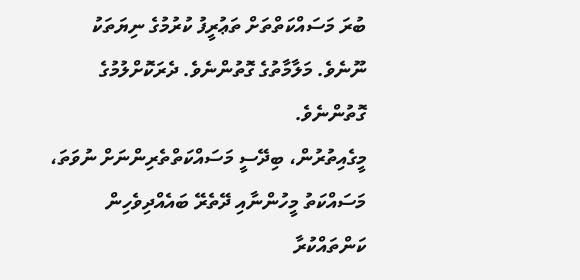ބުރަ މަސައްކަތްތަށް ތަޢުރީފު ކުރުމުގެ ނިޔަތަކު ނޫނެވެ. މަލާމާތުގެ ގޮތުންނެވެ. ދެރަކޮށްލުމުގެ ގޮތުންނެވެ.
މީގެއިތުރުން، ބިދޭސީ މަސައްކަތްތެރިންނަށް ނުވަތަ، މަސައްކަތު މީހުންނާއި ދޭތެރޭ ބައެއްދިވެހިން ކަންތައްކުރާ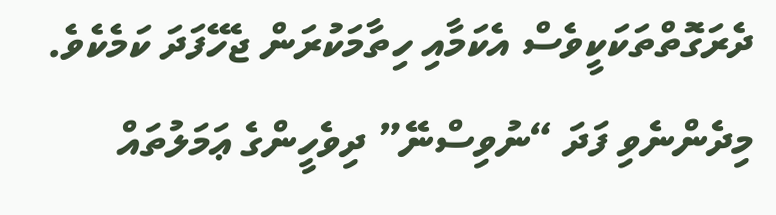ދެރަގޮތްތަކަކީވެސް އެކަމާއި ހިތާމަކުރަން ޖެހޭފަދަ ކަމެކެވެ. މިދެންނެވި ފަދަ “ނުވިސްނޭ” ދިވެހީންގެ ޢަމަލުތައް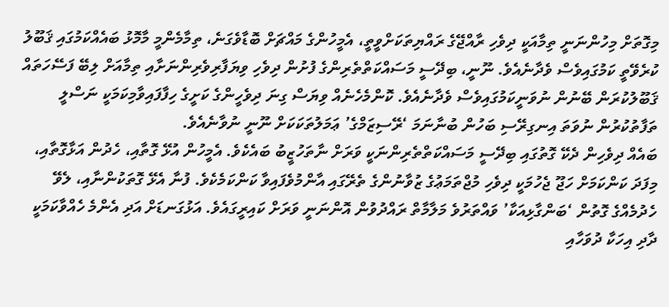މިގޮތަށް މިހުންނަނީ ތިމާއަކީ ދިވެހި ރާއްޖޭގެ ރައްޔިތަކަށްވީތީ، އެމީހުންގެ މައްޗަށް ބޮޑާވެގަނެ، ތިމާމެންމީ މާމޮޅު ބައެއްކަމުގައި ޤަބޫލު ކުރެވޭތީ ކަމުގައިވެސް ވެދާނެއެވެ. ނޫނީ، ބިދޭސީ މަސައްކަތްތެރިންގެ ފުށުން ދިވެހި ވިޔަފާރިވެރިންނަށާއި ތިމާއަށް ލިބޭ ފަސޭހަތައް ޤަބޫލުކުރަން ބޭނުން ނުވަނީކަމުގައިވެސް ވެދާނެއެވެ. ކޮންމެހެނެއް ވިޔަސް ގިނަ ދިވެހީންގެ ކަށީގެ ހިފާފައިވާމިކަމަކީ ނަސްލީ ތަފާތުކުރުން ނުވަތަ އިނގިރޭސި ބަހުން ބުނާނަމަ ‘ރޭސިޒަމްގެ’ ޢަމަލުތަކަކަށް ނޫނީ ނުވާނެއެވެ.
ބައެއް ދިވެހިން ދެކޭ ގޮތުގައި ބިދޭސީ މަސައްކަތްތެރިންނަކީ ވަރަށް ނާތަހުޒީބު ބައެކެވެ. އެމީހުން އުޅޭ ގޮތާއި، ހެދުން އަޅާގޮތާއި، މިފަދަ ކަންކަމަށް ހަޖޫ ޖެހުމަކީ ދިވެހި މުޖްތަމަޢުގެ ޒުވާނުންގެ ތެރޭގައި އާންމުވެފައިވާ ކަންކަމެކެވެ. ފުނާ އެޅޭ ގޮތަކުންނާއި، ލެވޭ ހެދުމެއްގެ ގޮތުން ‘ބަންގާޅިއަކާ’ ވައްތަރުވެ މަލާމާތް ރައްދުވުން އޮންނަނީ ވަރަށް ކައިރީގައެވެ. އަޅުގަނޑަށް އަދި އެންމެ ހެއްވާކަމަކީ ދާދި އިހަކާ ދުވަހާއި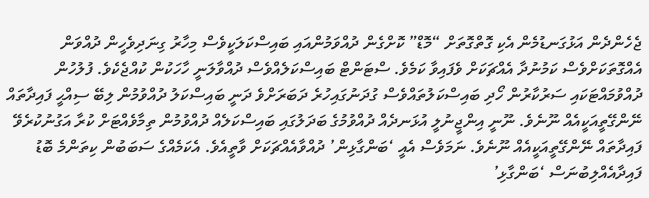ޖެހެންދެން އަޅުގަނޑުމެން އެކި ގޮތްގޮތަށް “މޮޑް” ކޮށްގެން ދުއްވަމުންއައި ބައިސްކަލަކީވެސް މިހާރު ގިނަދިވެހީން ދުއްވަން އެއްގޮތަކަށްވެސް ކަމުނުދާ އެއްޗަކަށް ވެފައިވާ ކަމެވެ. ސްޓަންޓް ބައިސްކަލެއްވެސް ދުއްވާލަނީ ހާހަކުން ކުއްޖެކެވެ. ފުލުހުން ދުއްވުމައްޓަކައި ސަރުކާރުން ހޯދި ބައިސްކަލުތައްވެސް ގުދަނުގައިހުރެ ދަބަރަށްވެ ދަނީ ބައިސްކަލު ދުއްވުމުން ލިބޭ ސިއްޙީ ފައިދާތައް ނޭންގޭތީއަކީއެއް ނޫނެވެ. ނޫނީ އިންޖީނުލީ އުޅަނދެއް ދުއްވުމުގެ ބަދަލުގައި ބައިސްކަލެއް ދުއްވުމުން ތިމާވެއްޓަށް ކުރާ އަގުނުކުރެވޭ ފައިދާތައް ނޭންގޭތީއަކީއެއް ނޫނެވެ. ނަމަވެސް އެއީ ‘ބަންގާޅިން’ ދުއްވާއެއްޗަކަށް ވާތީއެވެ. އެކަމެއްގެ ސަބަބުން ކިތަންމެ ބޮޑު ފައިދާއެއްލިބުނަސް ‘ބަންގާޅި’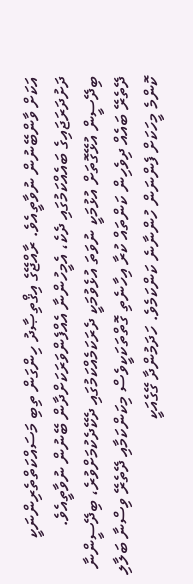އަކަށް ވާންބޭނުން ނުވާތީއެވެ. ރާއްޖޭގެ އިޤްތިޞާދު ހިންގަން ތިބި މަސައްކަތްތެރިންނަކީ ދަށުދަރަޖައިގެ ބައެއްކަމުގައި ދެކެ، އެމީހުންނާ އެއްފެންވަރަކަށްދާން ބޭނުން ނުވާތީއެވެ.
ބިދޭސީން އުޅޭގޮތަށް އުޅުމަކީ ނުވަތަ އުޅެވުމަކީ ދެރަކަމެއްކަމުގައި ދެކޭދެކުމަށްވުރެ، ބިދޭސީންނާ ދޭތެރޭ ބައެއް ދިވެހިން ކަންތައް ކުރާ އިހާނެތި ގޮތްތަކަކީވެސް މިކަންކަމާއި ދޭތެރޭ ވިސްނާ ބަލާލި ކޮންމެ މީހަކަށް ފެންނަން ހުންނާނެ ކަންކަމެވެ. ހަދަމުންދާ ގޭގެއަކީ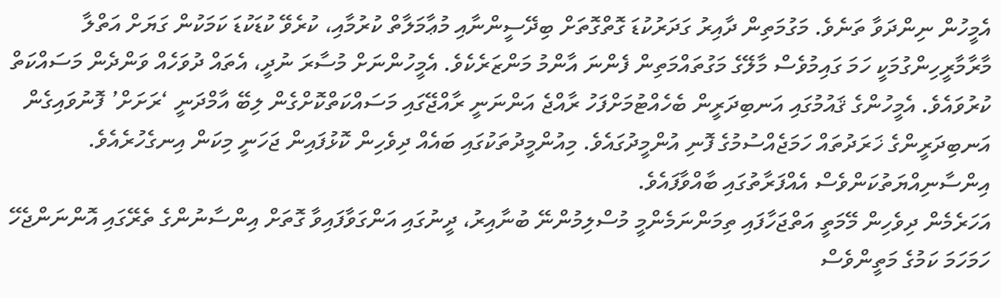އެމީހުން ނިންދަވާ ތަނެވެ. މަގުމަތިން ދާއިރު ގަދަރުކުޑަ ގޮތްގޮތަށް ބިދޭސީންނާއި މުޢާމަލާތް ކުރުމާއި، ކުރެވޭ ކުޑަކުޑަ ކަމަކުން ގަޔަށް އަތްލާ މާރާމާރީހިންގުމަކީ ހަމަ ގައިމުވެސް މާލޭގެ މަގުތައްމަތިން ފެންނަ އާންމު މަންޒަރެކެވެ. އެމީހުންނަށް މުސާރަ ނުދީ، އެތައް ދުވަހެއް ވަންދެން މަސައްކަތް ކުރުވައެވެ. އެމީހުންގެ ޤައުމުގައި އަނބިދަރީން ބެހެއްޓުމަށްފަހު ރާއްޖެ އަންނަނީ ރާއްޖޭގައި މަސައްކަތްކޮށްގެން ލިބޭ އާމްދަނީ ‘ރަށަށް’ ފޮނުވައިގެން އަނބިދަރީންގެ ޚަރަދުތައް ހަމަޖެއްސުމުގެ ފޮނި އުންމީދުގައެވެ. މިއުންމީދުތަކުގައި ބައެއް ދިވެހިން ކޮޅުފައިން ޖަހަނީ މިކަން އިނގެހުރެއެވެ. އިންސާނިއްޔަތުކަންވެސް އެއްފަރާތުގައި ބާއްވާފައެވެ.
އަހަރެމެން ދިވެހިން މޭމަތީ އަތްޖަހާފައި ތިމަންނަމެންމީ މުސްލިމުންނޭ ބުނާއިރު، ދީނުގައި އަންގަވާފައިވާ ގޮތަށް އިންސާނުންގެ ތެރޭގައި އޮންނަންޖެހޭ ހަމަހަމަ ކަމުގެ މަތީންވެސް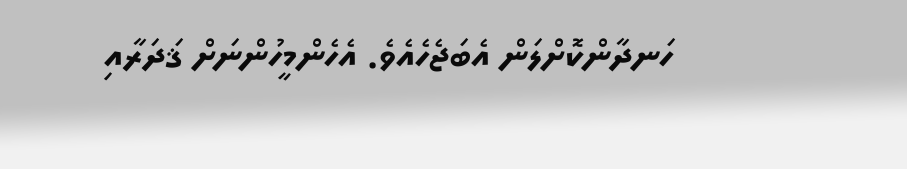ހަނދާންކޮށްލަން އެބަޖެހެއެވެ. އެހެންމީހުންނަށް ޤަދަރާއި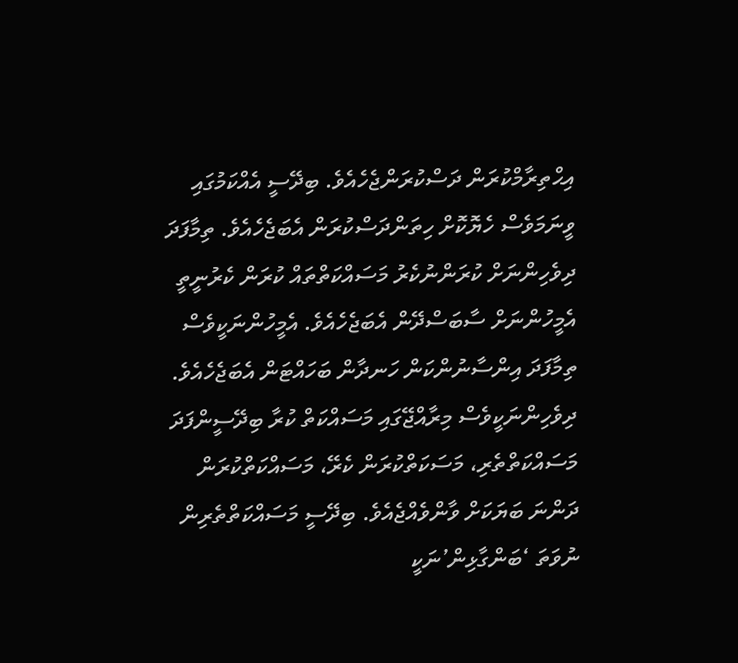އިޙްތިރާމްކުރަން ދަސްކުރަންޖެހެއެވެ. ބިދޭސީ އެއްކަމުގައި ވީނަމަވެސް ހެޔޮކޮށް ހިތަންދަސްކުރަން އެބަޖެހެއެވެ. ތިމާފަދަ ދިވެހިންނަށް ކުރަންނުކެރު މަސައްކަތްތައް ކުރަން ކެރުނީތީ އެމީހުންނަށް ސާބަސްދޭން އެބަޖެހެއެވެ. އެމީހުންނަކީވެސް ތިމާފަދަ އިންސާނުންކަން ހަނދާން ބަހައްޓަން އެބަޖެހެއެވެ. ދިވެހިންނަކީވެސް މިރާއްޖޭގައި މަސައްކަތް ކުރާ ބިދޭސީންފަދަ މަސައްކަތްތެރި، މަސަކަތްކުރަން ކެރޭ، މަސައްކަތްކުރަން ދަންނަ ބަޔަކަށް ވާންވެއްޖެއެވެ. ބިދޭސީ މަސައްކަތްތެރިން ނުވަތަ ‘ބަންގާޅިން’ނަކީ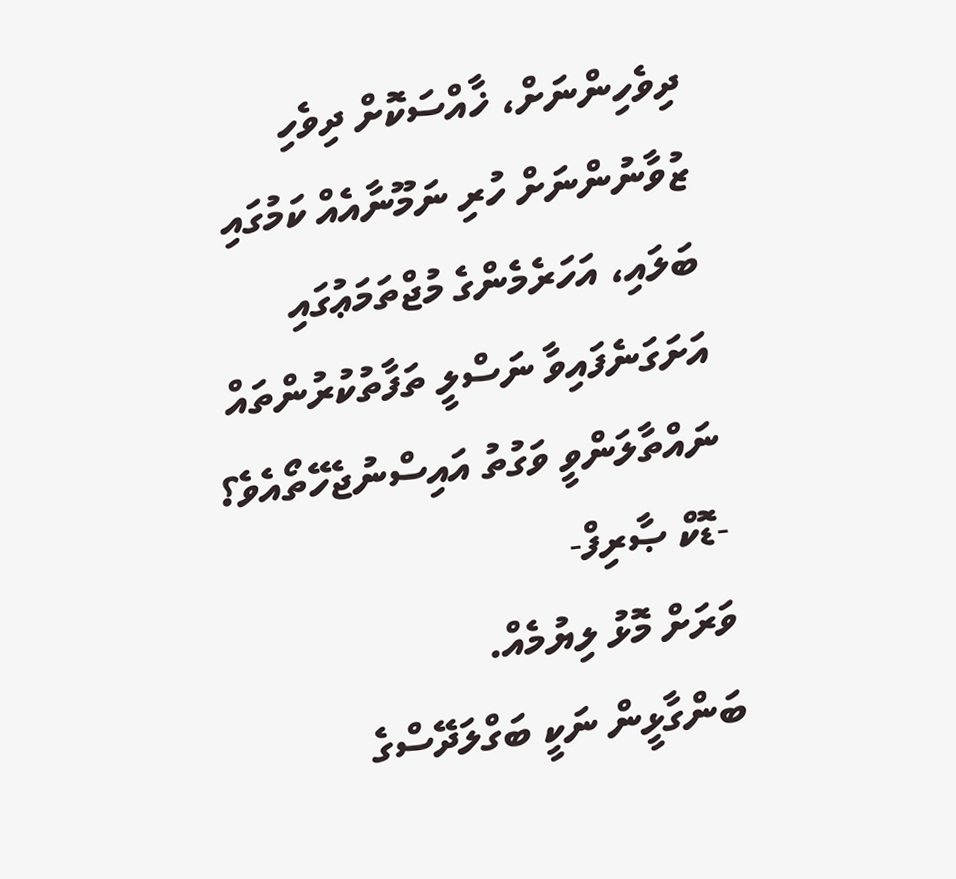ދިވެހިންނަށް، ޚާއްސަކޮށް ދިވެހި ޒުވާނުންނަށް ހުރި ނަމޫނާއެއް ކަމުގައި ބަލައި، އަހަރެމެންގެ މުޖްތަމަޢުގައި އަށަގަނެފައިވާ ނަސްލީ ތަފާތުކުރުންތައް ނައްތާލަންވީ ވަގުތު އައިސްނުޖެހޭތޯއެވެ؟
-ޑޮކް ޞާރިފް-
ވަރަށް މޮޅު ލިޔުމެއް.
ބަންގާޅީން ނަކީ ބަގްލަދޭސްގެ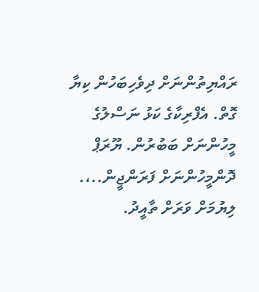ރައްޔިތުންނަށް ދިވެހިބަހުން ކިޔާ ގޮތް. އެފްރިކާގެ ކަޅު ނަސްލުގެ މީހުންނަށް ބަބުރުން. ޔޫރަޕް ދޮންމީހުންނަށް ފަރަންޖީން..،. ލިޔުމަށް ވަރަށް ތާއީދު.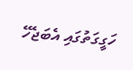ހަގީގަތުގައި އެބަޖެހޭ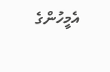އެމީހުންގެ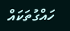ހައްގުތަކައް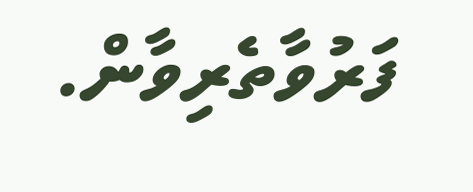ފަރުވާތެރިވާން.